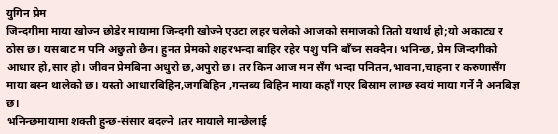युगिन प्रेम
जिन्दगीमा माया खोज्न छोडेर मायामा जिन्दगी खोज्ने एउटा लहर चलेको आजको समाजको तितो यथार्थ हो;यो अकाट्य र ठोस छ। यसबाट म पनि अछुतो छैन। हुनत प्रेमको शहरभन्दा बाहिर रहेर पशु पनि बाँच्न सक्दैन। भनिन्छ, प्रेम जिन्दगीको आधार हो,सार हो। जीवन प्रेमबिना अधुरो छ,अपुरो छ। तर किन आज मन सँग भन्दा पनितन,भावना,चाहना र करुणासँग माया बस्न थालेको छ। यस्तो आधारबिहिन,जगबिहिन ,गन्तब्य बिहिन माया कहाँ गएर बिस्राम लाग्छ स्वयं माया गर्ने नै अनबिज्ञ छ।
भनिन्छमायामा शक्ती हुन्छ-संसार बदल्ने ।तर मायाले मान्छेलाई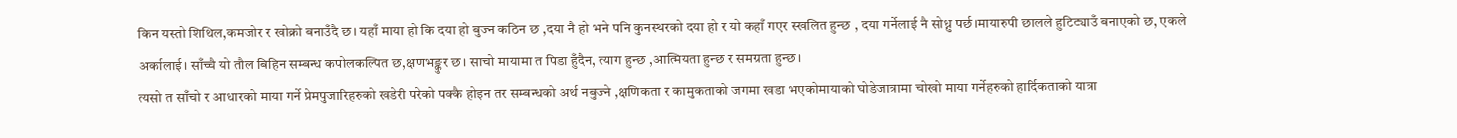किन यस्तो शिथिल,कमजोर र खोक्रो बनाउँदै छ। यहाँ माया हो कि दया हो बुज्न कठिन छ ,दया नै हो भने पनि कुनस्थरको दया हो र यो कहाँ गएर स्खलित हुन्छ , दया गर्नेलाई नै सोध्नु पर्छ।मायारुपी छालले हुटिट्याउँ बनाएको छ, एकले अर्कालाई। साँच्चै यो तौल बिहिन सम्बन्ध कपोलकल्पित छ,क्षणभङ्कुर छ। साचो मायामा त पिडा हुँदैन, त्याग हुन्छ ,आत्मियता हुन्छ र समग्रता हुन्छ।
त्यसो त साँचो र आधारको माया गर्ने प्रेमपुजारिहरुको खडेरी परेको पक्कै होइन तर सम्बन्धको अर्थ नबुज्ने ,क्षणिकता र कामुकताको जगमा खडा भएकोमायाको घोडेजात्रामा चोखो माया गर्नेहरुको हार्दिकताको यात्रा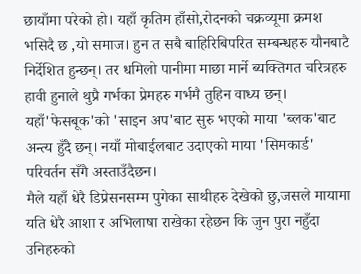छायाँमा परेको हो। यहाँ कृतिम हाँसो,रोदनको चक्रव्यूमा क्रमश भसिदै छ ,यो समाज। हुन त सबै बाहिरिबिपरित सम्बन्धहरु यौनबाटै निर्देशित हुन्छन्। तर धमिलो पानीमा माछा मार्ने ब्यक्तिगत चरित्रहरु हावी हुनाले थुप्रै गर्भका प्रेमहरु गर्भमै तुहिन वाध्य छन्। यहाँ'फेसबूक'को 'साइन अप'बाट सुरु भएको माया 'ब्लक'बाट अन्त्य हुँदै छन्। नयाँ मोबाईलबाट उदाएको माया 'सिमकार्ड' परिवर्तन सँगै अस्ताउँदैछन।
मैले यहाँ धेरै डिप्रेसनसम्म पुगेका साथीहरु देखेको छु,जसले मायामा यति धेरै आशा र अभिलाषा राखेका रहेछन कि जुन पुरा नहुँदा उनिहरुको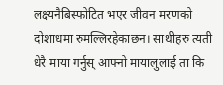लक्ष्यनैबिस्फोटित भएर जीवन मरणको दोशाधमा रुमल्लिरहेकाछन। साथीहरु त्यती धेरै माया गर्नुस् आफ्नो मायालुलाई ता कि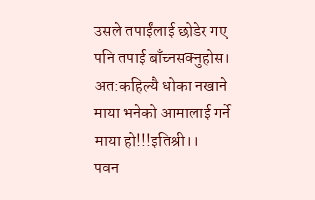उसले तपाईंलाई छोडेर गए पनि तपाई बाँच्नसक्नुहोस। अत:कहिल्यै धोका नखाने माया भनेको आमालाई गर्ने माया हो!!!इतिश्री।।
पवन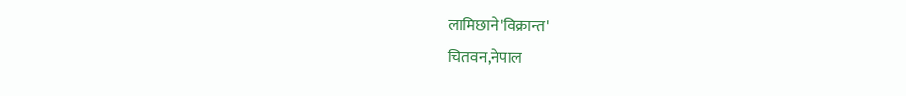लामिछाने'विक्रान्त'
चितवन,नेपाल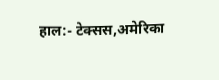हाल:- टेक्सस,अमेरिका